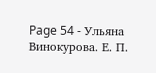Page 54 - Ульяна Винокурова. Е. П.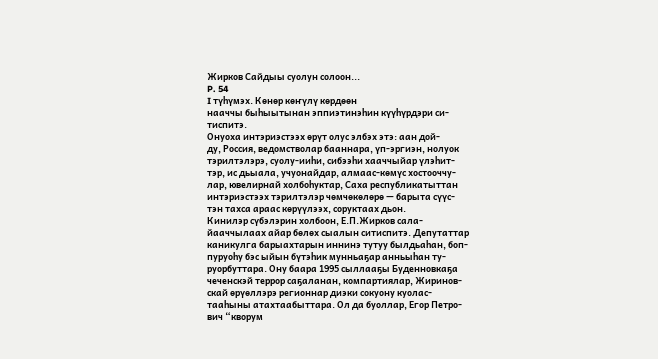Жирков Сайдыы суолун солоон...
P. 54
I түһүмэх. Көнөр көҥүлү көрдөөн
нааччы быһыытынан эппиэтинэһин күүһүрдэри си-
тиспитэ.
Онуоха интэриэстээх өрүт олус элбэх этэ: аан дой-
ду, Россия, ведомстволар бааннара, үп-эргиэн, нолуок
тэрилтэлэрэ, суолу-ииһи, сибээһи хааччыйар үлэһит-
тэр, ис дьыала, учуонайдар, алмаас-көмүс хостооччу-
лар, ювелирнай холбоһуктар, Саха республикатыттан
интэриэстээх тэрилтэлэр чөмчөкөлөрө — барыта сүүс-
тэн тахса араас көрүүлээх, соруктаах дьон.
Кинилэр сүбэлэрин холбоон, Е.П.Жирков сала-
йааччылаах айар бөлөх сыалын ситиспитэ. Депутаттар
каникулга барыахтарын иннинэ тутуу былдьаһан, боп-
пуруоһу бэс ыйын бүтэһик мунньаҕар анньыһан ту-
руорбуттара. Ону баара 1995 сыллааҕы Буденновкаҕа
чеченскэй террор саҕаланан, компартиялар, Жиринов-
скай өрүөллэрэ регионнар диэки сокуону куолас-
тааһыны атахтаабыттара. Ол да буоллар, Егор Петро-
вич “кворум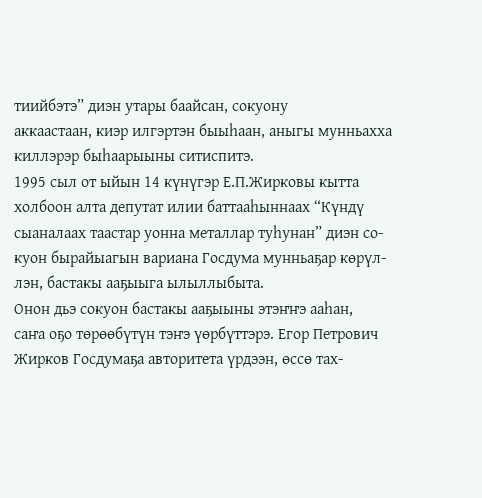тиийбэтэ” диэн утары баайсан, сокуону
аккаастаан, киэр илгэртэн быыһаан, аныгы мунньахха
киллэрэр быһаарыыны ситиспитэ.
1995 сыл от ыйын 14 күнүгэр Е.П.Жирковы кытта
холбоон алта депутат илии баттааһыннаах “Күндү
сыаналаах таастар уонна металлар туһунан” диэн со-
куон бырайыагын вариана Госдума мунньаҕар көрүл-
лэн, бастакы ааҕыыга ылыллыбыта.
Онон дьэ сокуон бастакы ааҕыыны этэҥҥэ ааһан,
саҥа оҕо төрөөбүтүн тэҥэ үөрбүттэрэ. Егор Петрович
Жирков Госдумаҕа авторитета үрдээн, өссө тах-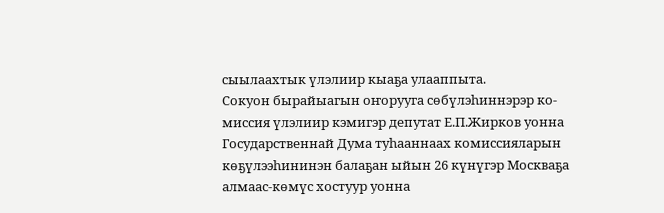сыылаахтык үлэлиир кыаҕа улааппыта.
Сокуон бырайыагын оҥорууга сөбүлэһиннэрэр ко-
миссия үлэлиир кэмигэр депутат Е.П.Жирков уонна
Государственнай Дума туһааннаах комиссияларын
көҕүлээһининэн балаҕан ыйын 26 күнүгэр Москваҕа
алмаас-көмүс хостуур уонна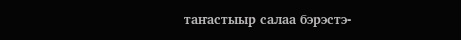таҥастыыр салаа бэрэстэ-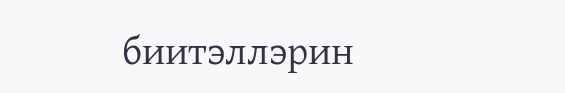биитэллэрин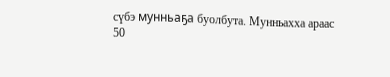сүбэ мунньаҕа буолбута. Мунньахха араас
50